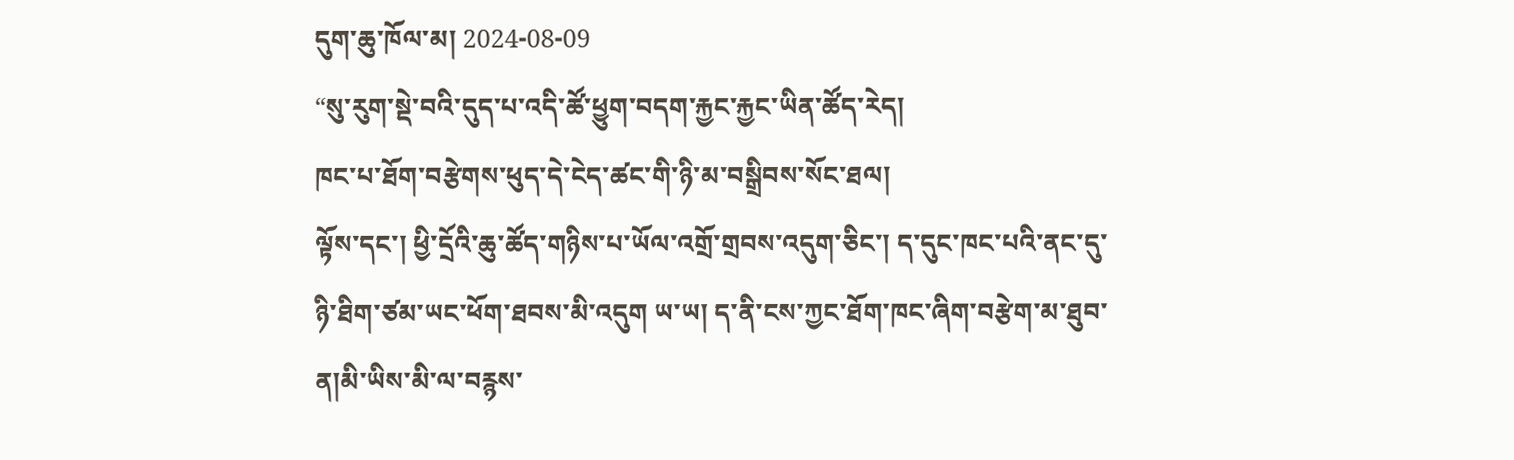དུག་ཆུ་ཁོལ་མ། 2024-08-09
“སུ་རུག་སྡེ་བའི་དུད་པ་འདི་ཚོ་ཕྱུག་བདག་རྐྱང་རྐྱང་ཡིན་ཚོད་རེད།
ཁང་པ་ཐོག་བརྩེགས་ཕུད་དེ་ངེད་ཚང་གི་ཉི་མ་བསྒྲིབས་སོང་ཐལ།
ལྟོས་དང་། ཕྱི་དྲོའི་ཆུ་ཚོད་གཉིས་པ་ཡོལ་འགྲོ་གྲབས་འདུག་ཅིང་། ད་དུང་ཁང་པའི་ནང་དུ་ཉི་ཐིག་ཙམ་ཡང་ཕོག་ཐབས་མི་འདུག ཡ་ཡ། ད་ནི་ངས་ཀྱང་ཐོག་ཁང་ཞིག་བརྩེག་མ་ཐུབ་ན།མི་ཡིས་མི་ལ་བརྙས་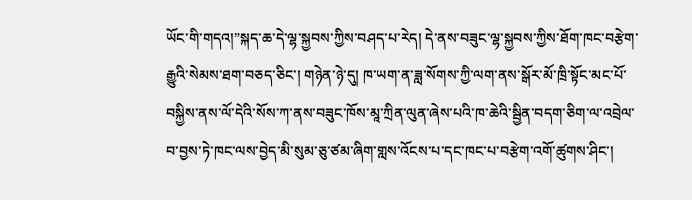ཡོང་གི་གདའ།”སྐད་ཆ་དེ་ལྷ་སྐྱབས་ཀྱིས་བཤད་པ་རེད། དེ་ནས་བཟུང་ལྷ་སྐྱབས་ཀྱིས་ཐོག་ཁང་བརྩེག་རྒྱུའི་སེམས་ཐག་བཅད་ཅིང་། གཉེན་ཉེ་དུ། ཁ་ཡག་ན་ཟླ་སོགས་ཀྱི་ལག་ནས་སྒོར་མོ་ཁྲི་སྟོང་མང་པོ་བསྐྱིས་ནས་ལོ་དེའི་སོས་ཀ་ནས་བཟུང་ཁོས་མཱ་ཀྲིན་ལུན་ཞེས་པའི་ཁ་ཆེའི་སྦྱིན་བདག་ཅིག་ལ་འབྲེལ་བ་བྱས་ཏེ་ཁང་ལས་བྱེད་མི་སུམ་ཅུ་ཙམ་ཞིག་གླས་འོངས་པ་དང་ཁང་པ་བརྩེག་འགོ་ཚུགས་ཤིང་།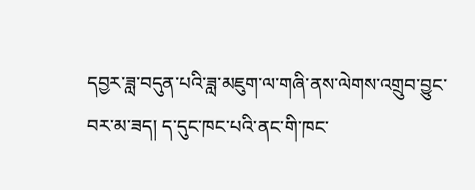དབྱར་ཟླ་བདུན་པའི་ཟླ་མཇུག་ལ་གཞི་ནས་ལེགས་འགྲུབ་བྱུང་བར་མ་ཟད། ད་དུང་ཁང་པའི་ནང་གི་ཁང་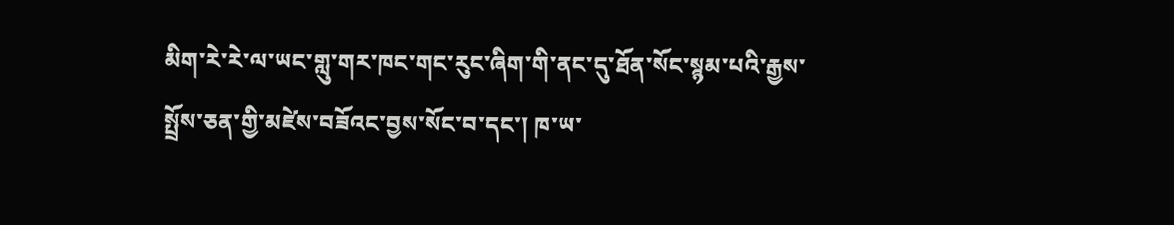མིག་རེ་རེ་ལ་ཡང་གླུ་གར་ཁང་གང་རུང་ཞིག་གི་ནང་དུ་ཐོན་སོང་སྙམ་པའི་རྒྱས་སྤྲོས་ཅན་གྱི་མཛེས་བཟོའང་བྱས་སོང་བ་དང་། ཁ་ཡ་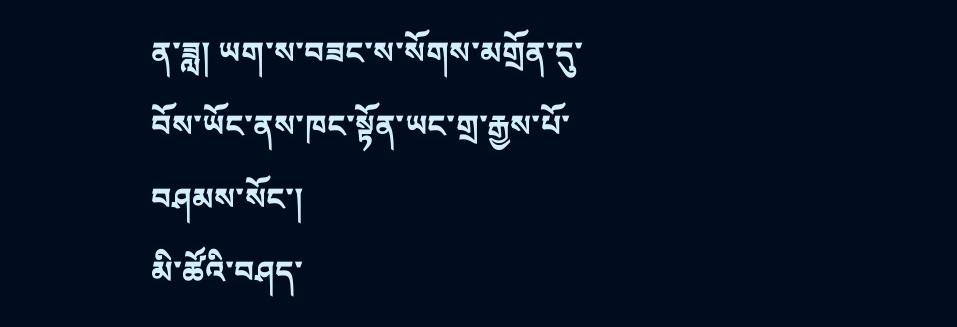ན་ཟླ། ཡག་ས་བཟང་ས་སོགས་མགྲོན་དུ་བོས་ཡོང་ནས་ཁང་སྟོན་ཡང་གྲ་རྒྱས་པོ་བཤམས་སོང་།
མི་ཚོའི་བཤད་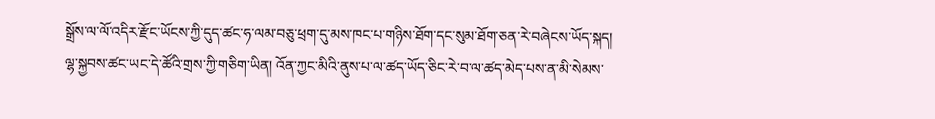སྒྲོས་ལ་ལོ་འདིར་རྫོང་ཡོངས་ཀྱི་དུད་ཚང་ཧ་ལམ་བཅུ་ཕྲག་དུ་མས་ཁང་པ་གཉིས་ཐོག་དང་སུམ་ཐོག་ཅན་རེ་བཞེངས་ཡོད་སྐད། ལྷ་སྐྱབས་ཚང་ཡང་དེ་ཚོའི་གྲས་ཀྱི་གཅིག་ཡིན། འོན་ཀྱང་མིའི་ནུས་པ་ལ་ཚད་ཡོད་ཅིང་རེ་བ་ལ་ཚད་མེད་པས་ན་མི་སེམས་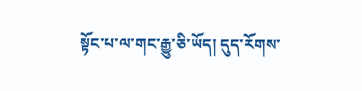སྟོང་པ་ལ་གང་རྒྱུ་ཅི་ཡོད། དུད་རོགས་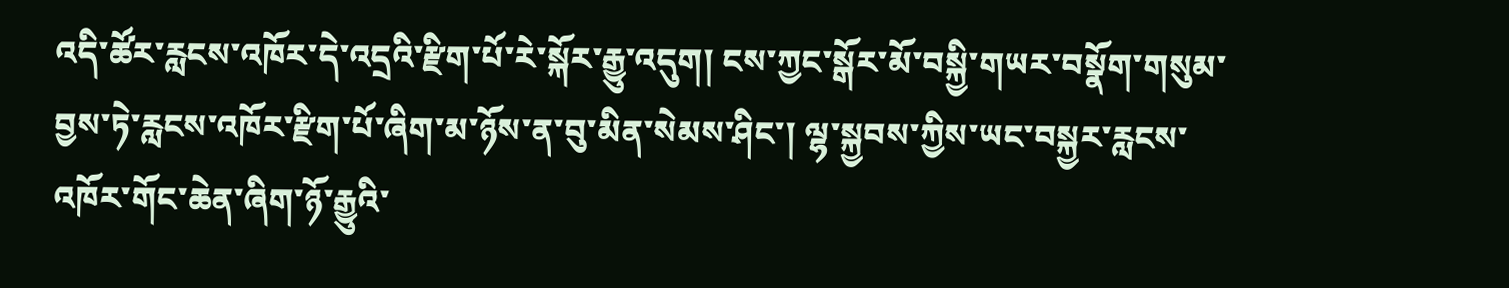འདི་ཚོར་རླངས་འཁོར་དེ་འདྲའི་རྫིག་པོ་རེ་སྐོར་རྒྱུ་འདུག། ངས་ཀྱང་སྒོར་མོ་བསྐྱི་གཡར་བསྣོག་གསུམ་བྱས་ཏེ་རླངས་འཁོར་རྫིག་པོ་ཞིག་མ་ཉོས་ན་བུ་མིན་སེམས་ཤིང་། ལྷ་སྐྱབས་ཀྱིས་ཡང་བསྐྱར་རླངས་འཁོར་གོང་ཆེན་ཞིག་ཉོ་རྒྱུའི་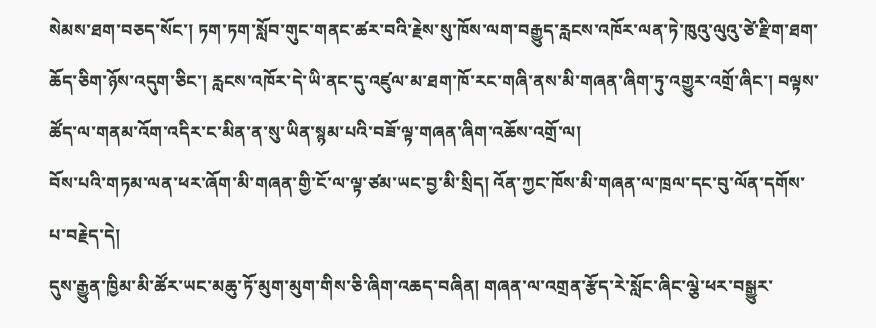སེམས་ཐག་བཅད་སོང་། ཏག་ཏག་སློབ་གུང་གནང་ཚར་བའི་རྗེས་སུ་ཁོས་ལག་བརྒྱུད་རླངས་འཁོར་ལན་ཏེ་ཁུའུ་ལུའུ་ཙེ་རྫིག་ཐག་ཆོད་ཅིག་ཉོས་འདུག་ཅིང་། རླངས་འཁོར་དེ་ཡི་ནང་དུ་འཛུལ་མ་ཐག་ཁོ་རང་གཞི་ནས་མི་གཞན་ཞིག་ཏུ་འགྱུར་འགྲོ་ཞིང་། བལྟས་ཚོད་ལ་གནམ་འོག་འདིར་ང་མིན་ན་སུ་ཡིན་སྙམ་པའི་བཟོ་ལྟ་གཞན་ཞིག་འཆོས་འགྲོ་ལ།
བོས་པའི་གཏམ་ལན་ཕར་ཞོག་མི་གཞན་གྱི་ངོ་ལ་ལྟ་ཙམ་ཡང་བྱ་མི་སྲིད། འོན་ཀྱང་ཁོས་མི་གཞན་ལ་ཁྲལ་དང་བུ་ལོན་དགོས་པ་བརྗེད་དེ།
དུས་རྒྱུན་ཁྱིམ་མི་ཚོར་ཡང་མཆུ་ཏོ་མུག་མུག་གིས་ཅི་ཞིག་འཆད་བཞིན། གཞན་ལ་འགྲན་རྩོད་རེ་སློང་ཞིང་ལྕེ་ཕར་བསྒྱུར་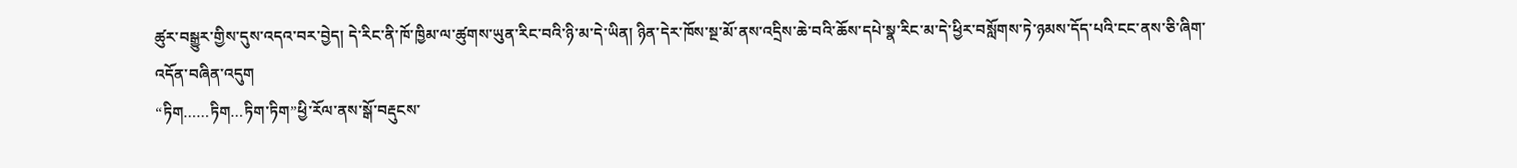ཚུར་བསྒྱུར་གྱིས་དུས་འདའ་བར་བྱེད། དེ་རིང་ནི་ཁོ་ཁྱིམ་ལ་ཚུགས་ཡུན་རིང་བའི་ཉི་མ་དེ་ཡིན། ཉིན་དེར་ཁོས་སྔ་མོ་ནས་འདྲིས་ཆེ་བའི་ཆོས་དཔེ་སྣ་རིང་མ་དེ་ཕྱིར་བསློགས་ཏེ་ཉམས་དོད་པའི་ངང་ནས་ཅི་ཞིག་འདོན་བཞིན་འདུག
“ཏིག……ཏིག…ཏིག་ཏིག”ཕྱི་རོལ་ནས་སྒོ་བརྡུངས་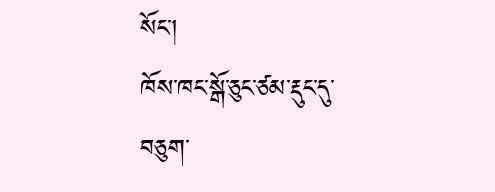སོང་།
ཁོས་ཁང་སྒོ་ཅུང་ཙམ་རྡུང་དུ་བཅུག་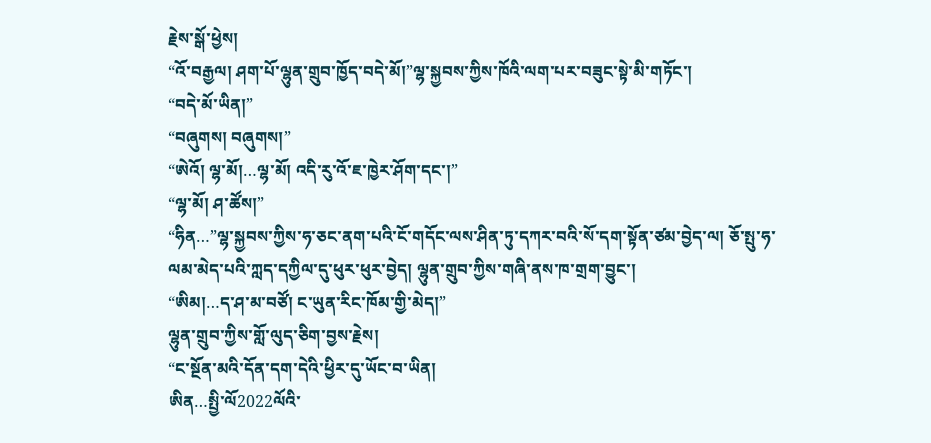རྗེས་སྒོ་ཕྱེས།
“འོ་བརྒྱལ། ཤག་པོ་ལྷུན་གྲུབ་ཁྱོད་བདེ་མོ།”ལྷ་སྐྱབས་ཀྱིས་ཁོའི་ལག་པར་བཟུང་སྟེ་མི་གཏོང་།
“བདེ་མོ་ཡིན།”
“བཞུགས། བཞུགས།”
“ཨེའོ། ལྷ་མོ།…ལྷ་མོ། འདི་རུ་འོ་ཇ་ཁྱེར་ཤོག་དང་།”
“ལྷ་མོ། ཤ་ཚོས།”
“ཧིན…”ལྷ་སྐྱབས་ཀྱིས་ཧ་ཅང་ནག་པའི་ངོ་གདོང་ལས་ཤིན་ཏུ་དཀར་བའི་སོ་དག་སྟོན་ཙམ་བྱེད་ལ། ཅོ་སྤུ་ཧ་ལམ་མེད་པའི་ཀླད་དཀྱིལ་དུ་ཕུར་ཕུར་བྱེད། ལྷུན་གྲུབ་ཀྱིས་གཞི་ནས་ཁ་གྲག་བྱུང་།
“ཨིམ།…ད་ཤ་མ་བཙོ། ང་ཡུན་རིང་ཁོམ་གྱི་མེད།”
ལྷུན་གྲུབ་ཀྱིས་གློ་ལུད་ཅིག་བྱས་རྗེས།
“ང་སྔོན་མའི་དོན་དག་དེའི་ཕྱིར་དུ་ཡོང་བ་ཡིན།
ཨིན…སྤྱི་ལོ2022ལོའི་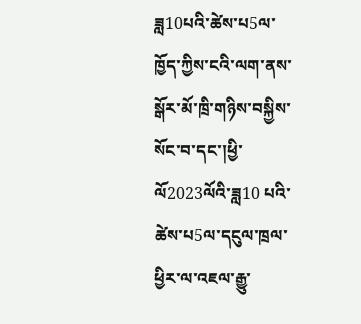ཟླ10པའི་ཚེས་པ5ལ་ཁྱོད་ཀྱིས་ངའི་ལག་ནས་སྒོར་མོ་ཁྲི་གཉིས་བསྐྱིས་སོང་བ་དང་།ཕྱི་ལོ2023ལོའི་ཟླ10 པའི་ཚེས་པ5ལ་དངུལ་ཁྲལ་ཕྱིར་ལ་འཇལ་རྒྱུ་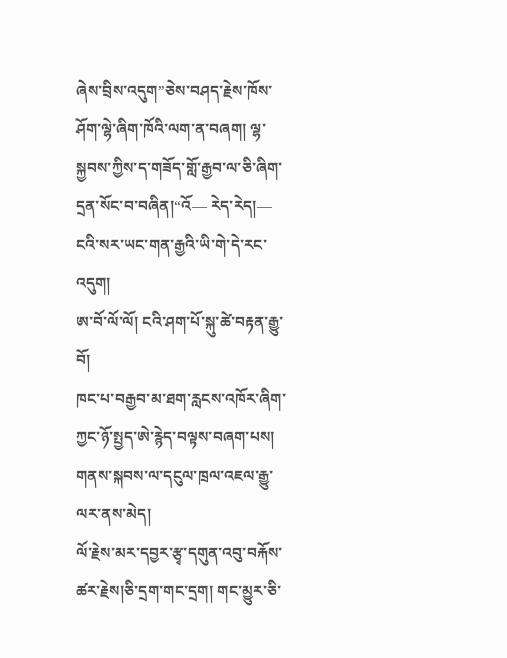ཞེས་བྲིས་འདུག”ཅེས་བཤད་རྗེས་ཁོས་ཤོག་ལྷེ་ཞིག་ཁོའི་ལག་ན་བཞག། ལྷ་སྐྱབས་ཀྱིས་ད་གཟོད་གློ་རྒྱབ་ལ་ཅི་ཞིག་དྲན་སོང་བ་བཞིན།“འོ— རེད་རེད།—
ངའི་སར་ཡང་གན་རྒྱའི་ཡི་གེ་དེ་རང་འདུག།
ཨ་བོ་ལོ་ལོ། ངའི་ཤག་པོ་སྐུ་ཚེ་བརྟན་རྒྱུ་བོ།
ཁང་པ་བརྒྱབ་མ་ཐག་རླངས་འཁོར་ཞིག་ཀྱང་ཉོ་སྤྱད་ཨེ་རྙེད་བལྟས་བཞག་པས། གནས་སྐབས་ལ་དངུལ་ཁྲལ་འཇལ་རྒྱུ་ལར་ནས་མེད།
ལོ་རྗེས་མར་དབྱར་རྩྭ་དགུན་འབུ་བརྐོས་ཚར་རྗེས།ཅི་དྲག་གང་དྲག། གང་མྱུར་ཅི་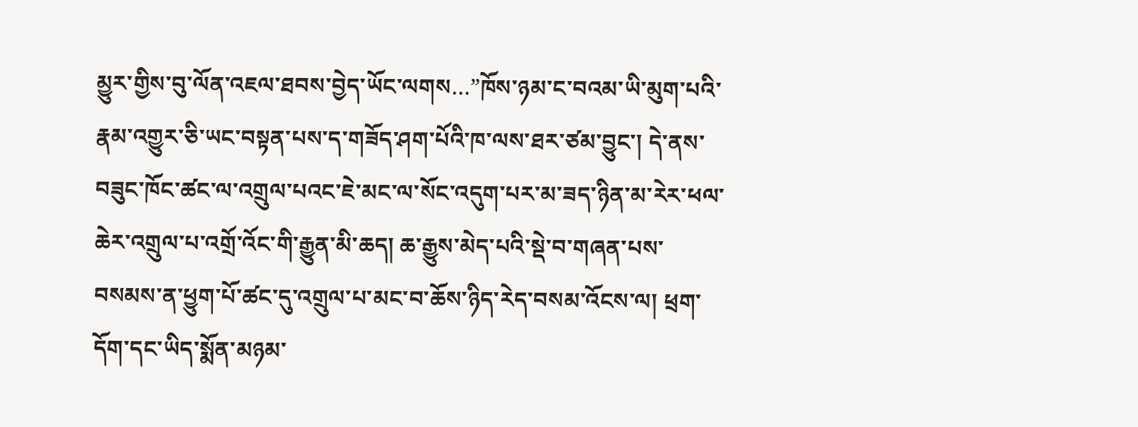མྱུར་གྱིས་བུ་ལོན་འཇལ་ཐབས་བྱེད་ཡོང་ལགས…”ཁོས་ཉམ་ང་བའམ་ཡི་མུག་པའི་རྣམ་འགྱུར་ཅི་ཡང་བསྟན་པས་ད་གཟོད་ཤག་པོའི་ཁ་ལས་ཐར་ཙམ་བྱུང་། དེ་ནས་བཟུང་ཁོང་ཚང་ལ་འགྲུལ་པའང་ཇེ་མང་ལ་སོང་འདུག་པར་མ་ཟད་ཉིན་མ་རེར་ཕལ་ཆེར་འགྲུལ་པ་འགྲོ་འོང་གི་རྒྱུན་མི་ཆད། ཆ་རྒྱུས་མེད་པའི་སྡེ་བ་གཞན་པས་བསམས་ན་ཕྱུག་པོ་ཚང་དུ་འགྲུལ་པ་མང་བ་ཆོས་ཉིད་རེད་བསམ་འོངས་ལ། ཕྲག་དོག་དང་ཡིད་སྨོན་མཉམ་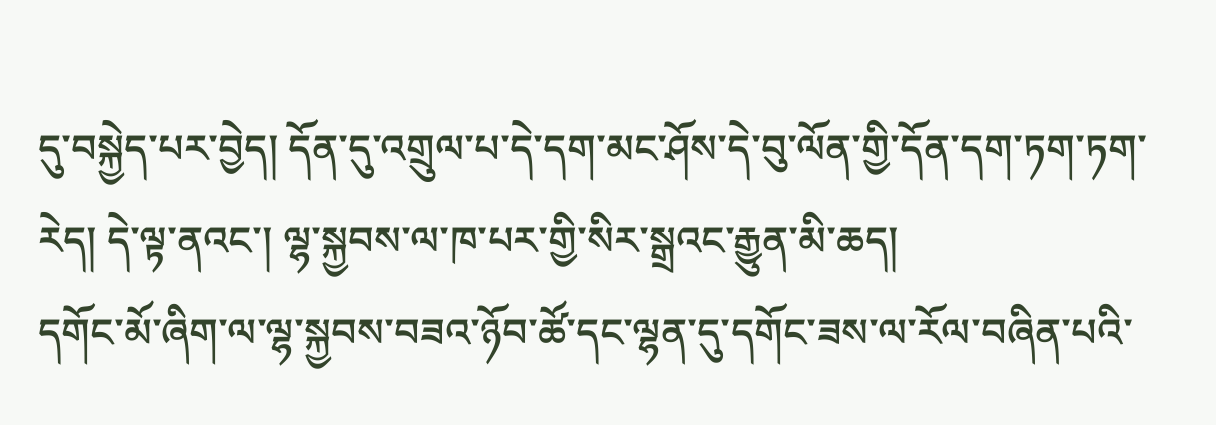དུ་བསྐྱེད་པར་བྱེད། དོན་དུ་འགྲུལ་པ་དེ་དག་མང་ཤོས་དེ་བུ་ལོན་གྱི་དོན་དག་ཏག་ཏག་རེད། དེ་ལྟ་ནའང་། ལྷ་སྐྱབས་ལ་ཁ་པར་གྱི་སིར་སྒྲའང་རྒྱུན་མི་ཆད།
དགོང་མོ་ཞིག་ལ་ལྷ་སྐྱབས་བཟའ་ཉོབ་ཚོ་དང་ལྷན་དུ་དགོང་ཟས་ལ་རོལ་བཞིན་པའི་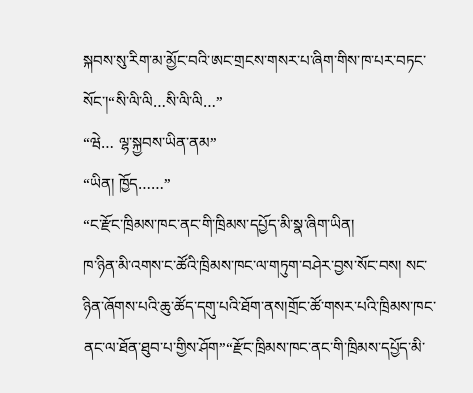སྐབས་སུ་རིག་མ་མྱོང་བའི་ཨང་གྲངས་གསར་པ་ཞིག་གིས་ཁ་པར་བཏང་སོང་།“སི་ལི་ལི…སི་ལི་ལི…”
“ཝེ… ལྷ་སྐྱབས་ཡིན་ནམ”
“ཡིན། ཁྱོད……”
“ང་རྫོང་ཁྲིམས་ཁང་ནང་གི་ཁྲིམས་དཔྱོད་མི་སྣ་ཞིག་ཡིན།
ཁ་ཉིན་མི་འགས་ང་ཚོའི་ཁྲིམས་ཁང་ལ་གཏུག་བཤེར་བྱས་སོང་བས། སང་ཉིན་ཞོགས་པའི་ཆུ་ཚོད་དགུ་པའི་ཐོག་ནས།གྲོང་ཚོ་གསར་པའི་ཁྲིམས་ཁང་ནང་ལ་ཐོན་ཐུབ་པ་གྱིས་ཤོག”“རྫོང་ཁྲིམས་ཁང་ནང་གི་ཁྲིམས་དཔྱོད་མི་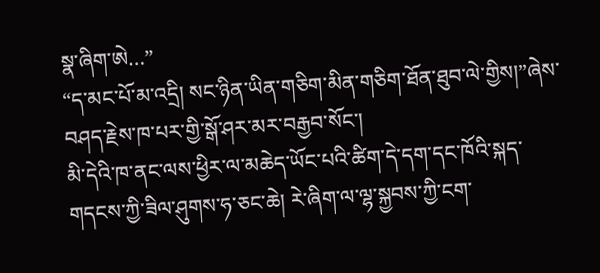སྣ་ཞིག་ཨེ…”
“ད་མང་པོ་མ་འདྲི། སང་ཉིན་ཡིན་གཅིག་མིན་གཅིག་ཐོན་ཐུབ་ལེ་གྱིས།”ཞེས་བཤད་རྗེས་ཁ་པར་གྱི་སྒོ་ཤར་མར་བརྒྱབ་སོང་།
མི་དེའི་ཁ་ནང་ལས་ཕྱིར་ལ་མཆེད་ཡོང་པའི་ཚིག་དེ་དག་དང་ཁོའི་སྐད་གདངས་ཀྱི་ཟིལ་ཤུགས་ཧ་ཅང་ཆེ། རེ་ཞིག་ལ་ལྷ་སྐྱབས་ཀྱི་ངག་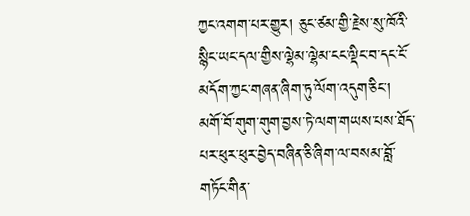ཀྱང་འགག་པར་གྱུར། ཅུང་ཙམ་གྱི་རྗེས་སུ་ཁོའི་སྙིང་ཡང་དལ་གྱིས་ལྷེམ་ལྷེམ་ངང་ལྡིང་བ་དང་ངོ་མདོག་ཀྱང་གཞན་ཞིག་ཏུ་ལོག་འདུག་ཅིང་།
མགོ་བོ་གུག་གུག་བྱས་ཏེ་ལག་གཡས་པས་ཐོད་པར་ཕུར་ཕུར་བྱེད་བཞིན་ཅི་ཞིག་ལ་བསམ་བློ་གཏོང་གིན་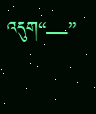འདུག“—”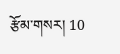རྩོམ་གསར། 10